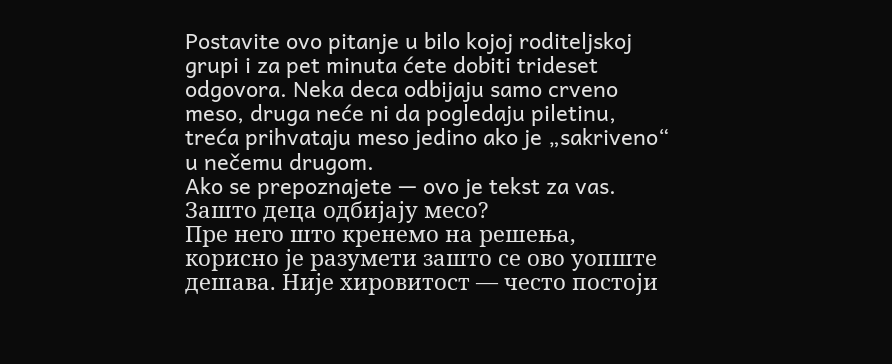Postavite ovo pitanje u bilo kojoj roditeljskoj grupi i za pet minuta ćete dobiti trideset odgovora. Neka deca odbijaju samo crveno meso, druga neće ni da pogledaju piletinu, treća prihvataju meso jedino ako je „sakriveno“ u nečemu drugom.
Ako se prepoznajete — ovo je tekst za vas.
Зашто деца одбијају месо?
Пре него што кренемо на решења, корисно је разумети зашто се ово уопште дешава. Није хировитост — често постоји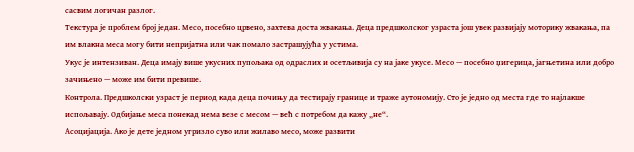сасвим логичан разлог.
Текстура је проблем број један. Месо, посебно црвено, захтева доста жвакања. Деца предшколског узраста још увек развијају моторику жвакања, па им влакна меса могу бити непријатна или чак помало застрашујућа у устима.
Укус је интензиван. Деца имају више укусних пупољака од одраслих и осетљивија су на јаке укусе. Месо — посебно џигерица, јагњетина или добро зачињено — може им бити превише.
Контрола. Предшколски узраст је период када деца почињу да тестирају границе и траже аутономију. Сто је једно од места где то најлакше испољавају. Одбијање меса понекад нема везе с месом — већ с потребом да кажу „не“.
Асоцијација. Ако је дете једном угризло суво или жилаво месо, може развити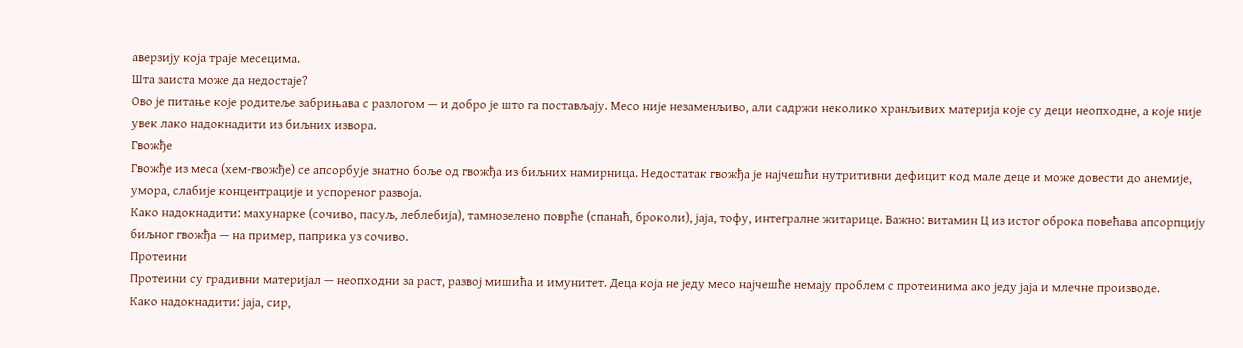аверзију која траје месецима.
Шта заиста може да недостаје?
Ово је питање које родитеље забрињава с разлогом — и добро је што га постављају. Месо није незаменљиво, али садржи неколико хранљивих материја које су деци неопходне, а које није увек лако надокнадити из биљних извора.
Гвожђе
Гвожђе из меса (хем-гвожђе) се апсорбује знатно боље од гвожђа из биљних намирница. Недостатак гвожђа је најчешћи нутритивни дефицит код мале деце и може довести до анемије, умора, слабије концентрације и успореног развоја.
Како надокнадити: махунарке (сочиво, пасуљ, леблебија), тамнозелено поврће (спанаћ, броколи), јаја, тофу, интегралне житарице. Важно: витамин Ц из истог оброка повећава апсорпцију биљног гвожђа — на пример, паприка уз сочиво.
Протеини
Протеини су градивни материјал — неопходни за раст, развој мишића и имунитет. Деца која не једу месо најчешће немају проблем с протеинима ако једу јаја и млечне производе.
Како надокнадити: јаја, сир,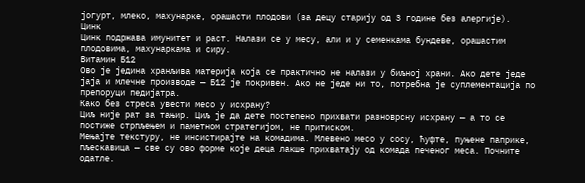јогурт, млеко, махунарке, орашасти плодови (за децу старију од 3 године без алергије).
Цинк
Цинк подржава имунитет и раст. Налази се у месу, али и у семенкама бундеве, орашастим плодовима, махунаркама и сиру.
Витамин Б12
Ово је једина хранљива материја која се практично не налази у биљној храни. Ако дете једе јаја и млечне производе — Б12 је покривен. Ако не једе ни то, потребна је суплементација по препоруци педијатра.
Како без стреса увести месо у исхрану?
Циљ није рат за тањир. Циљ је да дете постепено прихвати разноврсну исхрану — а то се постиже стрпљењем и паметном стратегијом, не притиском.
Мењајте текстуру, не инсистирајте на комадима. Млевено месо у сосу, ћуфте, пуњене паприке, пљескавица — све су ово форме које деца лакше прихватају од комада печеног меса. Почните одатле.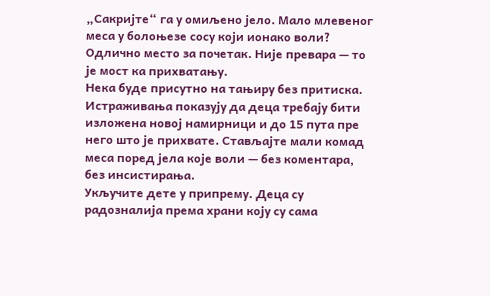„Сакријте“ га у омиљено јело. Мало млевеног меса у болоњезе сосу који ионако воли? Одлично место за почетак. Није превара — то је мост ка прихватању.
Нека буде присутно на тањиру без притиска. Истраживања показују да деца требају бити изложена новој намирници и до 15 пута пре него што је прихвате. Стављајте мали комад меса поред јела које воли — без коментара, без инсистирања.
Укључите дете у припрему. Деца су радозналија према храни коју су сама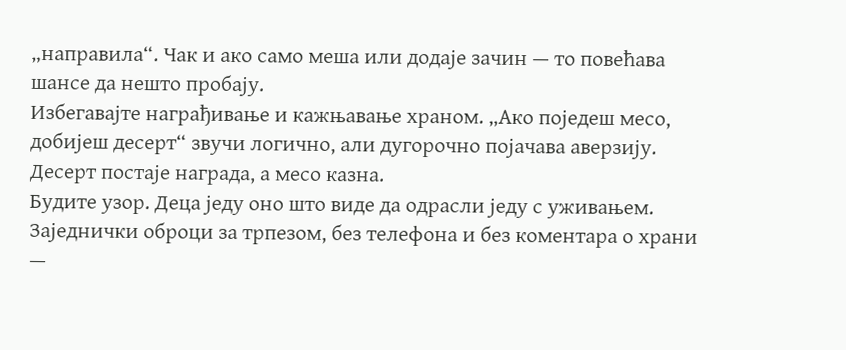„направила“. Чак и ако само меша или додаје зачин — то повећава шансе да нешто пробају.
Избегавајте награђивање и кажњавање храном. „Ако поједеш месо, добијеш десерт“ звучи логично, али дугорочно појачава аверзију. Десерт постаје награда, а месо казна.
Будите узор. Деца једу оно што виде да одрасли једу с уживањем. Заједнички оброци за трпезом, без телефона и без коментара о храни —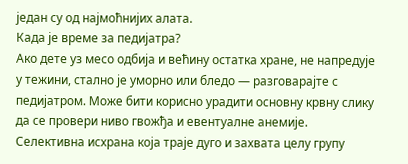један су од најмоћнијих алата.
Када је време за педијатра?
Ако дете уз месо одбија и већину остатка хране, не напредује у тежини, стално је уморно или бледо — разговарајте с педијатром. Може бити корисно урадити основну крвну слику да се провери ниво гвожђа и евентуалне анемије.
Селективна исхрана која траје дуго и захвата целу групу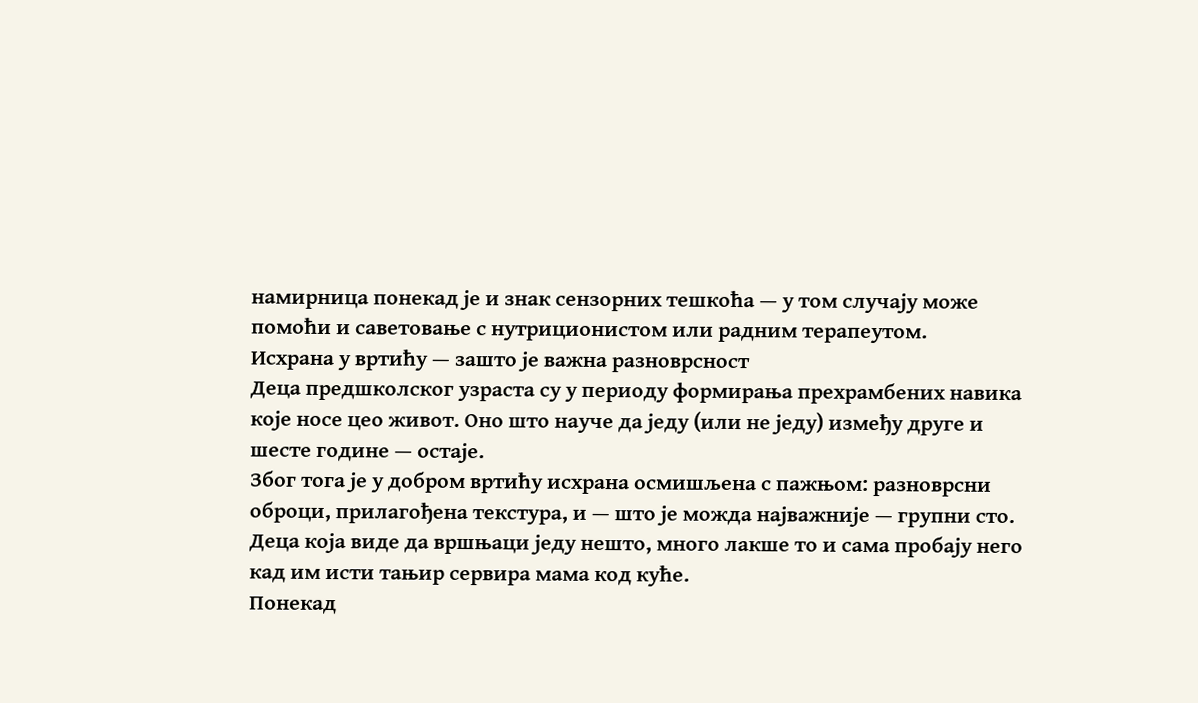намирница понекад је и знак сензорних тешкоћа — у том случају може помоћи и саветовање с нутриционистом или радним терапеутом.
Исхрана у вртићу — зашто је важна разноврсност
Деца предшколског узраста су у периоду формирања прехрамбених навика које носе цео живот. Оно што науче да једу (или не једу) између друге и шесте године — остаје.
Због тога је у добром вртићу исхрана осмишљена с пажњом: разноврсни оброци, прилагођена текстура, и — што је можда најважније — групни сто. Деца која виде да вршњаци једу нешто, много лакше то и сама пробају него кад им исти тањир сервира мама код куће.
Понекад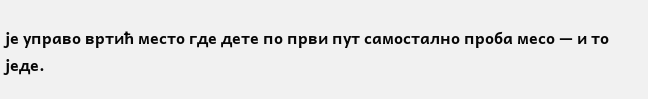је управо вртић место где дете по први пут самостално проба месо — и то једе.